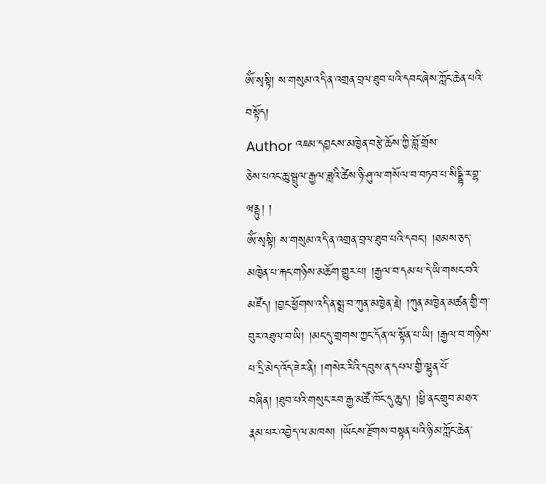ཨོཾ་སྭསྟི། ས་གསུམ་འདི་ན་འགྲན་བྲལ་ཐུབ་པའི་དབང་ཞེས་ཀློང་ཆེན་པའི་བསྟོད།
Author འཇམ་དབྱངས་མཁྱེན་བརྩེ་ཆོས་ཀྱི་བློ་གྲོས་
ཅེས་པའང་ཆུ་སྦྲུལ་རྒྱལ་ཟླའི་ཚེས་ཉི་ཤུ་ལ་གསོལ་བ་བཏབ་པ་སིདྡྷི་ར་བྷ་ཝནྟུ། །
ཨོཾ་སྭསྟི། ས་གསུམ་འདི་ན་འགྲན་བྲལ་ཐུབ་པའི་དབང་། །ཐམས་ཅད་མཁྱེན་པ་རྐང་གཉིས་མཆོག་གྱུར་པ། །རྒྱལ་བ་དམ་པ་དེ་ཡི་གསང་བའི་མཛོད། །བྱང་ཕྱོགས་འདི་ན་སྨྲ་བ་ཀུན་མཁྱེན་རྗེ། །ཀུན་མཁྱེན་མཚན་གྱི་ག་བུར་འཐུལ་བ་ཡི། །མང་དུ་གྲགས་ཀྱང་དོན་ལ་སྟོན་པ་ཡི། །རྒྱལ་བ་གཉིས་པ་དྲི་མེད་འོད་ཟེར་ནི། །གསེར་རིའི་དབུས་ན་དཔལ་གྱི་ལྷུན་པོ་བཞིན། །ཐུབ་པའི་གསུང་རབ་རྒྱ་མཚོ་ཁོང་དུ་ཆུད། །ཕྱི་ནང་གྲུབ་མཐའ་རྣམ་པར་འབྱེད་ལ་མཁས། །ཡོངས་རྫོགས་བསྟན་པའི་ཉི་མ་ཀློང་ཆེན་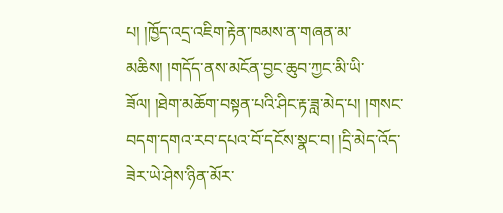པ། །ཁྱོད་འདྲ་འཇིག་རྟེན་ཁམས་ན་གཞན་མ་མཆིས། །གདོད་ནས་མངོན་བྱང་ཆུབ་ཀྱང་མི་ཡི་ཟོལ། །ཐེག་མཆོག་བསྟན་པའི་ཤིང་རྟ་ཟླ་མེད་པ། །གསང་བདག་དགའ་རབ་དཔའ་བོ་དངོས་སྣང་བ། །དྲི་མེད་འོད་ཟེར་ཡེ་ཤེས་ཉིན་མོར་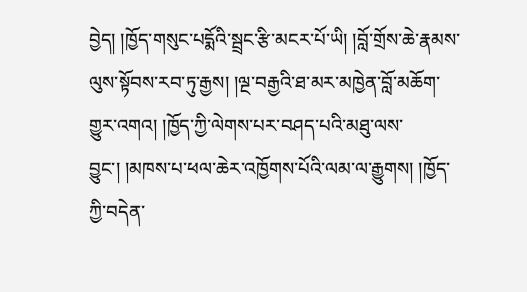བྱེད། །ཁྱོད་གསུང་པདྨོའི་སྦྲང་རྩི་མངར་པོ་ཡི། །བློ་གྲོས་ཆེ་རྣམས་ལུས་སྟོབས་རབ་ཏུ་རྒྱས། །ལྔ་བརྒྱའི་ཐ་མར་མཁྱེན་བློ་མཆོག་གྱུར་འགའ། །ཁྱོད་ཀྱི་ལེགས་པར་བཤད་པའི་མཐུ་ལས་བྱུང་། །མཁས་པ་ཕལ་ཆེར་འཁྱོགས་པོའི་ལམ་ལ་རྒྱུགས། །ཁྱོད་ཀྱི་བདེན་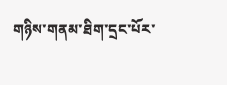གཉིས་གནམ་ཐིག་དྲང་པོར་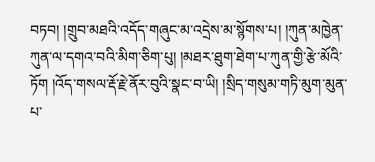བཏབ། །གྲུབ་མཐའི་འདོད་གཞུང་མ་འདྲེས་མ་སྙོགས་པ། །ཀུན་མཁྱེན་ཀུན་ལ་དགའ་བའི་མིག་ཅིག་པུ། །མཐར་ཐུག་ཐེག་པ་ཀུན་གྱི་རྩེ་མོའི་ཏོག །འོད་གསལ་རྡོ་རྗེ་ནོར་བུའི་སྣང་བ་ཡི། །སྲིད་གསུམ་གཏི་མུག་མུན་པ་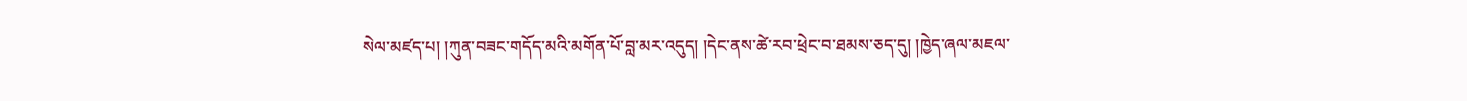སེལ་མཛད་པ། །ཀུན་བཟང་གདོད་མའི་མགོན་པོ་བླ་མར་འདུད། །དེང་ནས་ཚེ་རབ་ཕྲེང་བ་ཐམས་ཅད་དུ། །ཁྱེད་ཞལ་མཇལ་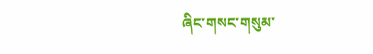ཞིང་གསང་གསུམ་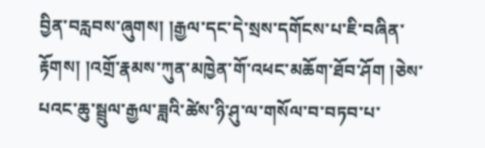བྱིན་བརླབས་ཞུགས། །རྒྱལ་དང་དེ་སྲས་དགོངས་པ་ཇི་བཞིན་རྟོགས། །འགྲོ་རྣམས་ཀུན་མཁྱེན་གོ་འཕང་མཆོག་ཐོབ་ཤོག །ཅེས་པའང་ཆུ་སྦྲུལ་རྒྱལ་ཟླའི་ཚེས་ཉི་ཤུ་ལ་གསོལ་བ་བཏབ་པ་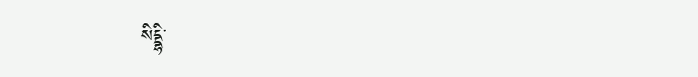སིདྡྷི་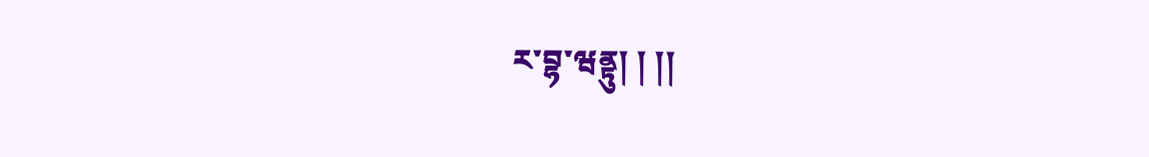ར་བྷ་ཝནྟུ། ། །།